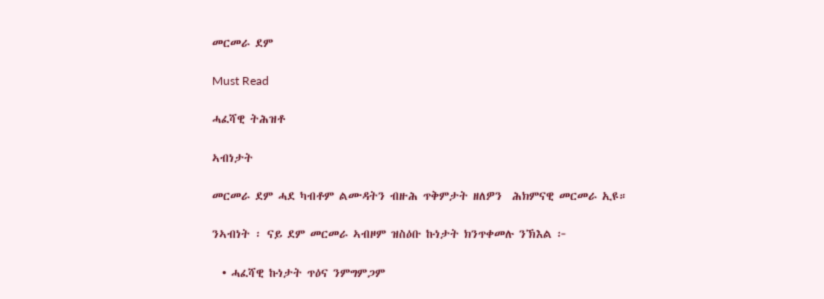መርመራ ደም

Must Read

ሓፈሻዊ ትሕዝቶ

ኣብነታት

መርመራ ደም ሓደ ካብቶም ልሙዳትን ብዙሕ ጥቅምታት ዘለዎን  ሕክምናዊ መርመራ ኢዩ።

ንኣብነት ፡ ናይ ደም መርመራ ኣብዞም ዝስዕቡ ኩነታት ክንጥቀመሉ ንኽእል ፦

  • ሓፈሻዊ ኩነታት ጥዕና ንምግምጋም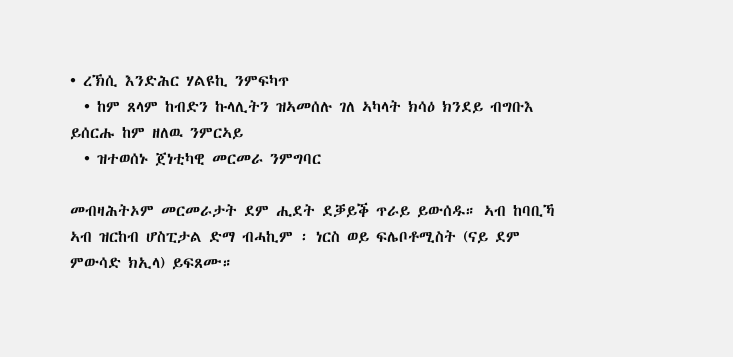• ረኽሲ እንድሕር ሃልዩኪ ንምፍካጥ
  • ከም ጸላም ከብድን ኩላሊትን ዝኣመሰሉ ገለ ኣካላት ክሳዕ ክንደይ ብግቡእ ይሰርሑ ከም ዘለዉ ንምርኣይ
  • ዝተወሰኑ ጀነቲካዊ መርመራ ንምግባር

መብዛሕትኦም መርመራታት ደም ሒደት ደቓይቕ ጥራይ ይውሰዱ። ኣብ ከባቢኻ ኣብ ዝርከብ ሆስፒታል ድማ ብሓኪም ፡ ነርስ ወይ ፍሌቦቶሚስት (ናይ ደም ምውሳድ ክኢላ) ይፍጸሙ።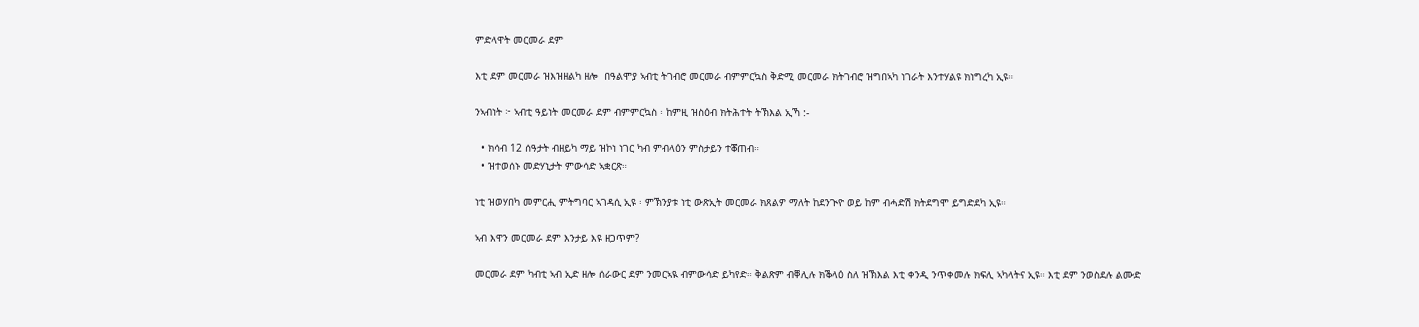ምድላዋት መርመራ ደም

እቲ ደም መርመራ ዝእዝዘልካ ዘሎ  በዓልሞያ ኣብቲ ትገብሮ መርመራ ብምምርኳስ ቅድሚ መርመራ ክትገብሮ ዝግበኣካ ነገራት እንተሃልዩ ክነግረካ ኢዩ።

ንኣብነት ፦ ኣብቲ ዓይነት መርመራ ደም ብምምርኳስ ፡ ከምዚ ዝስዕብ ክትሕተት ትኽእል ኢኻ :-

  • ክሳብ 12 ሰዓታት ብዘይካ ማይ ዝኮነ ነገር ካብ ምብላዕን ምስታይን ተቖጠብ።
  • ዝተወሰኑ መድሃኒታት ምውሳድ ኣቋርጽ።

ነቲ ዝወሃበካ መምርሒ ምትግባር ኣገዳሲ ኢዩ ፡ ምኽንያቱ ነቲ ውጽኢት መርመራ ክጸልዎ ማለት ከደንጒዮ ወይ ከም ብሓድሽ ክትደግሞ ይግድደካ ኢዩ።

ኣብ እዋን መርመራ ደም እንታይ እዩ ዘጋጥም?

መርመራ ደም ካብቲ ኣብ ኢድ ዘሎ ሰራውር ደም ንመርኣዪ ብምውሳድ ይካየድ። ቅልጽም ብቐሊሉ ክቕላዕ ስለ ዝኽእል እቲ ቀንዲ ንጥቀመሉ ክፍሊ ኣካላትና ኢዩ። እቲ ደም ንወስደሉ ልሙድ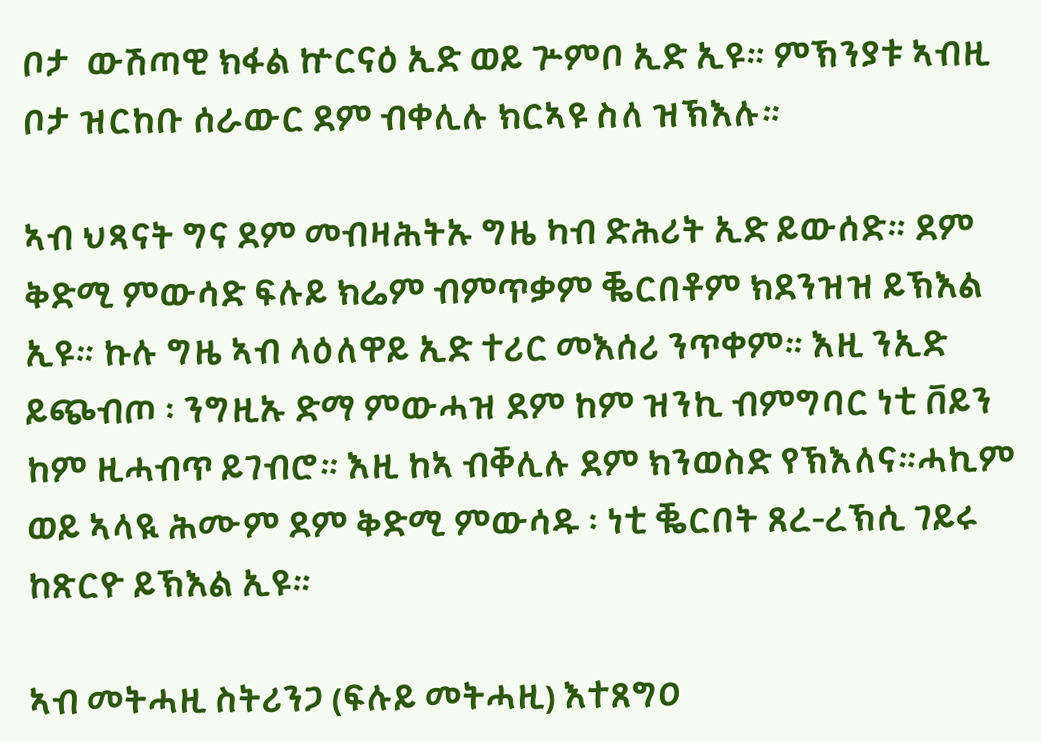ቦታ  ውሽጣዊ ክፋል ኵርናዕ ኢድ ወይ ጕምቦ ኢድ ኢዩ። ምኽንያቱ ኣብዚ ቦታ ዝርከቡ ሰራውር ደም ብቀሊሉ ክርኣዩ ስለ ዝኽእሉ።

ኣብ ህጻናት ግና ደም መብዛሕትኡ ግዜ ካብ ድሕሪት ኢድ ይውሰድ። ደም ቅድሚ ምውሳድ ፍሉይ ክሬም ብምጥቃም ቘርበቶም ክደንዝዝ ይኽእል ኢዩ። ኩሉ ግዜ ኣብ ላዕለዋይ ኢድ ተሪር መእሰሪ ንጥቀም። እዚ ንኢድ ይጭብጦ ፡ ንግዚኡ ድማ ምውሓዝ ደም ከም ዝንኪ ብምግባር ነቲ ቨይን ከም ዚሓብጥ ይገብሮ። እዚ ከኣ ብቐሊሉ ደም ክንወስድ የኽእለና።ሓኪም ወይ ኣላዪ ሕሙም ደም ቅድሚ ምውሳዱ ፡ ነቲ ቘርበት ጸረ-ረኽሲ ገይሩ ከጽርዮ ይኽእል ኢዩ።

ኣብ መትሓዚ ስትሪንጋ (ፍሉይ መትሓዚ) እተጸግዐ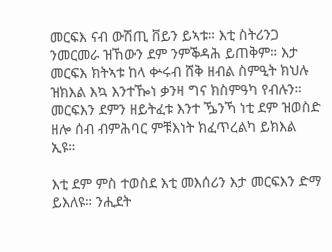መርፍእ ናብ ውሽጢ ቨይን ይኣቱ። እቲ ስትሪንጋ ንመርመራ ዝኸውን ደም ንምቕዳሕ ይጠቅም። እታ መርፍእ ክትኣቱ ከላ ቍሩብ ሸቅ ዘብል ስምዒት ክህሉ ዝክእል እኳ እንተዀነ ቃንዛ ግና ክስምዓካ የብሉን። መርፍእን ደምን ዘይትፈቱ እንተ ዄንኻ ነቲ ደም ዝወስድ ዘሎ ሰብ ብምሕባር ምቹእነት ክፈጥረልካ ይክእል ኢዩ።

እቲ ደም ምስ ተወስደ እቲ መእሰሪን እታ መርፍእን ድማ ይእለዩ። ንሒደት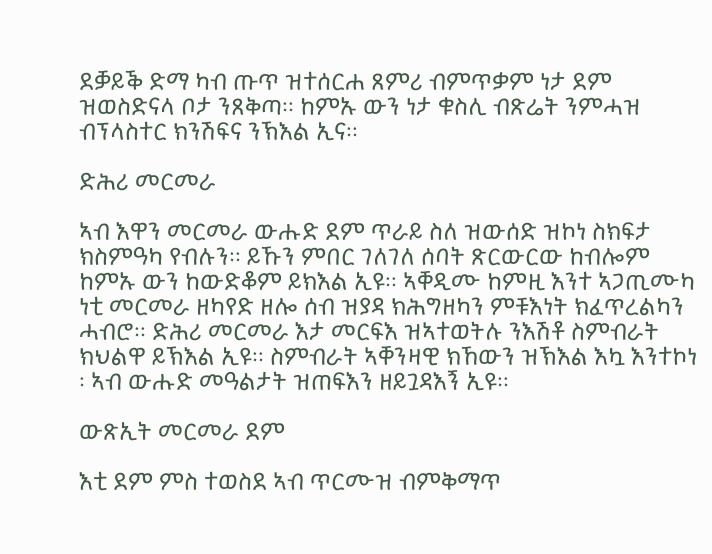ደቓይቕ ድማ ካብ ጡጥ ዝተሰርሐ ጸምሪ ብምጥቃም ነታ ደም ዝወስድናላ ቦታ ንጸቅጣ። ከምኡ ውን ነታ ቁስሊ ብጽሬት ንምሓዝ ብፕላስተር ክንሽፍና ንኽእል ኢና።

ድሕሪ መርመራ

ኣብ እዋን መርመራ ውሑድ ደም ጥራይ ስለ ዝውሰድ ዝኮነ ስክፍታ ክስምዓካ የብሉን። ይኹን ምበር ገለገለ ሰባት ጽርውርው ከብሎም ከምኡ ውን ከውድቆም ይክእል ኢዩ። ኣቐዲሙ ከምዚ እንተ ኣጋጢሙካ ነቲ መርመራ ዘካየድ ዘሎ ሰብ ዝያዳ ክሕግዘካን ምቹእነት ክፈጥረልካን ሓብሮ። ድሕሪ መርመራ እታ መርፍእ ዝኣተወትሉ ንእሽቶ ስምብራት ክህልዋ ይኽእል ኢዩ። ስምብራት ኣቐንዛዊ ክኸውን ዝኽእል እኳ እንተኮነ ፡ ኣብ ውሑድ መዓልታት ዝጠፍእን ዘይጓዳእኝ ኢዩ።

ውጽኢት መርመራ ደም

እቲ ደም ምስ ተወስደ ኣብ ጥርሙዝ ብምቅማጥ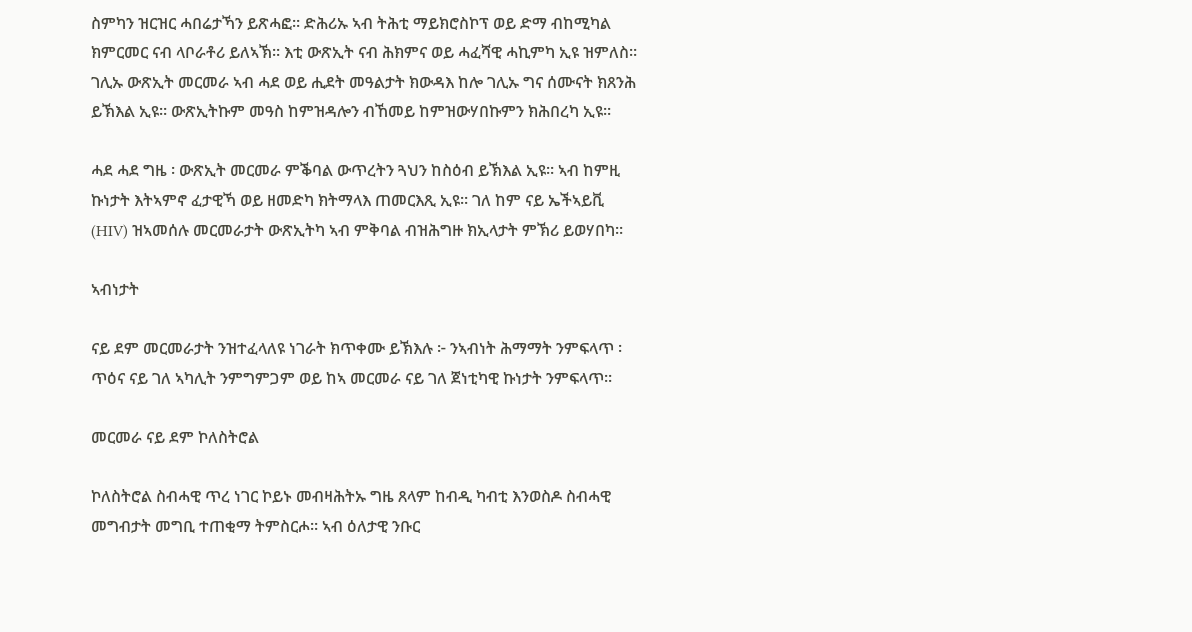ስምካን ዝርዝር ሓበሬታኻን ይጽሓፎ። ድሕሪኡ ኣብ ትሕቲ ማይክሮስኮፕ ወይ ድማ ብከሚካል ክምርመር ናብ ላቦራቶሪ ይለኣኽ። እቲ ውጽኢት ናብ ሕክምና ወይ ሓፈሻዊ ሓኪምካ ኢዩ ዝምለስ። ገሊኡ ውጽኢት መርመራ ኣብ ሓደ ወይ ሒደት መዓልታት ክውዳእ ከሎ ገሊኡ ግና ሰሙናት ክጸንሕ ይኽእል ኢዩ። ውጽኢትኩም መዓስ ከምዝዳሎን ብኸመይ ከምዝውሃበኩምን ክሕበረካ ኢዩ።

ሓደ ሓደ ግዜ ፡ ውጽኢት መርመራ ምቕባል ውጥረትን ጓህን ከስዕብ ይኽእል ኢዩ። ኣብ ከምዚ ኩነታት እትኣምኖ ፈታዊኻ ወይ ዘመድካ ክትማላእ ጠመርእጺ ኢዩ። ገለ ከም ናይ ኤችኣይቪ (HIV) ዝኣመሰሉ መርመራታት ውጽኢትካ ኣብ ምቅባል ብዝሕግዙ ክኢላታት ምኽሪ ይወሃበካ።

ኣብነታት

ናይ ደም መርመራታት ንዝተፈላለዩ ነገራት ክጥቀሙ ይኽእሉ ፦ ንኣብነት ሕማማት ንምፍላጥ ፡ ጥዕና ናይ ገለ ኣካሊት ንምግምጋም ወይ ከኣ መርመራ ናይ ገለ ጀነቲካዊ ኩነታት ንምፍላጥ።

መርመራ ናይ ደም ኮለስትሮል

ኮለስትሮል ስብሓዊ ጥረ ነገር ኮይኑ መብዛሕትኡ ግዜ ጸላም ከብዲ ካብቲ እንወስዶ ስብሓዊ መግብታት መግቢ ተጠቂማ ትምስርሖ። ኣብ ዕለታዊ ንቡር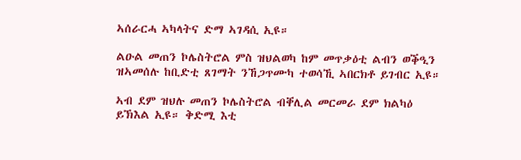ኣሰራርሓ ኣካላትና ድማ ኣገዳሲ ኢዩ።

ልዑል መጠን ኮሌስትሮል ምስ ዝህልወካ ከም መጥቃዕቲ ልብን ወቕዒን ዝኣመሰሉ ከቢድቲ ጸገማት ንኸጋጥሙካ ተወሳኺ ኣበርክቶ ይገብር ኢዩ።

ኣብ ደም ዝህሉ መጠን ኮሌስትሮል ብቐሊል መርመራ ደም ክልካዕ ይኽእል ኢዩ። ቅድሚ እቲ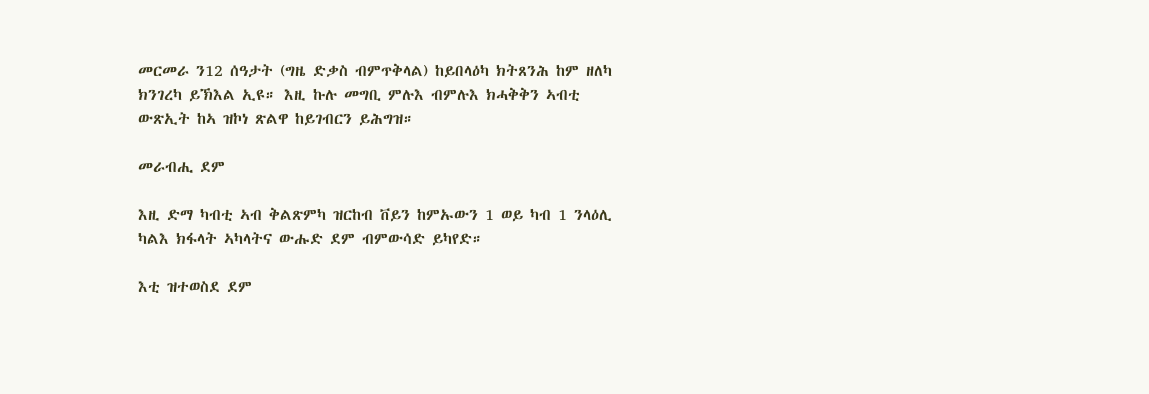መርመራ ን12 ሰዓታት (ግዜ ድቃስ ብምጥቅላል) ከይበላዕካ ክትጸንሕ ከም ዘለካ ክንገረካ ይኽእል ኢዩ። እዚ ኩሉ መግቢ ምሉእ ብምሉእ ክሓቅቅን ኣብቲ ውጽኢት ከኣ ዝኮነ ጽልዋ ከይገብርን ይሕግዝ።

መራብሒ ደም

እዚ ድማ ካብቲ ኣብ ቅልጽምካ ዝርከብ ቨይን ከምኡውን 1 ወይ ካብ 1 ንላዕሊ ካልእ ክፋላት ኣካላትና ውሑድ ደም ብምውሳድ ይካየድ።

እቲ ዝተወስደ ደም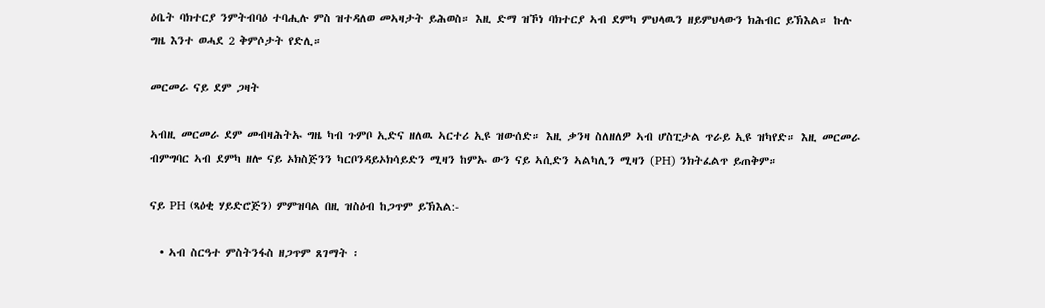ዕቤት ባክተርያ ንምትብባዕ ተባሒሉ ምስ ዝተዳለወ መኣዛታት ይሕወስ። እዚ ድማ ዝኾነ ባክተርያ ኣብ ደምካ ምህላዉን ዘይምህላውን ክሕብር ይኽእል። ኩሉ ግዜ እንተ ወሓደ 2 ቅምሶታት የድሊ።

መርመራ ናይ ደም ጋዛት

ኣብዚ መርመራ ደም መብዛሕትኡ ግዜ ካብ ጉምቦ ኢድና ዘለዉ ኣርተሪ ኢዩ ዝውሰድ። እዚ ቃንዛ ስለዘለዎ ኣብ ሆስፒታል ጥራይ ኢዩ ዝካየድ። እዚ መርመራ ብምግባር ኣብ ደምካ ዘሎ ናይ ኦክስጅንን ካርቦንዳይኦክሳይድን ሚዛን ከምኡ ውን ናይ ኣሲድን ኣልካሊን ሚዛን (PH) ንክትፈልጥ ይጠቅም።

ናይ PH (ጻዕቂ ሃይድሮጅን) ምምዝባል በዚ ዝስዕብ ከጋጥም ይኽእል:-

  • ኣብ ስርዓተ ምስትንፋስ ዘጋጥም ጸገማት ፡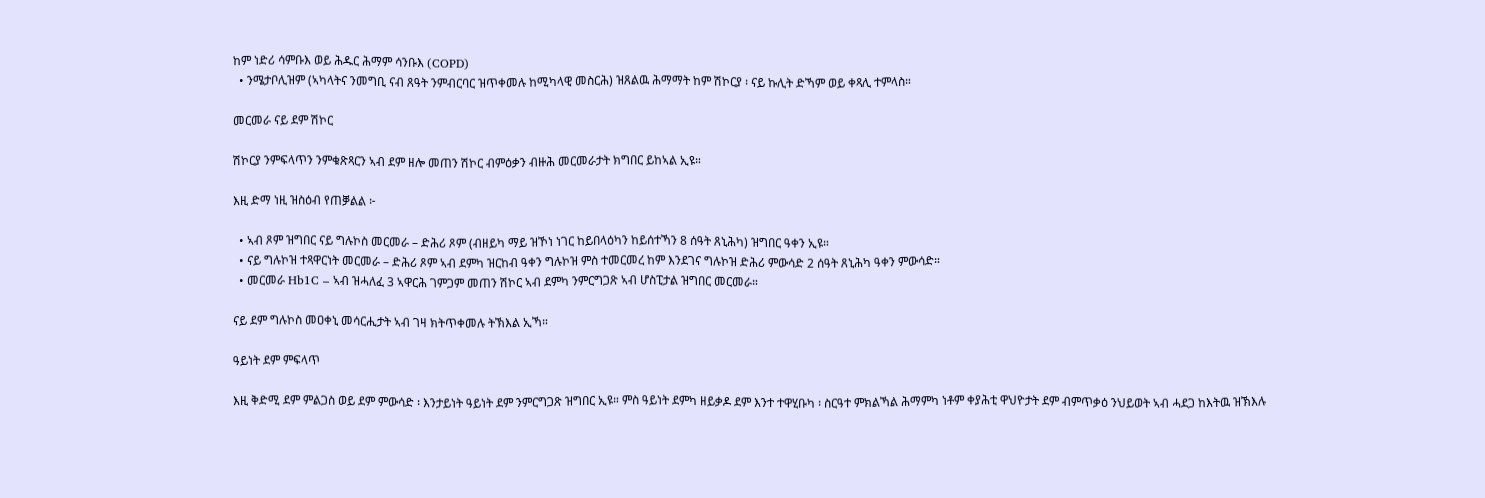ከም ነድሪ ሳምቡእ ወይ ሕዱር ሕማም ሳንቡእ (COPD)
  • ንሜታቦሊዝም (ኣካላትና ንመግቢ ናብ ጸዓት ንምብርባር ዝጥቀመሉ ከሚካላዊ መስርሕ) ዝጸልዉ ሕማማት ከም ሽኮርያ ፡ ናይ ኩሊት ድኻም ወይ ቀጻሊ ተምላስ።

መርመራ ናይ ደም ሽኮር

ሽኮርያ ንምፍላጥን ንምቁጽጻርን ኣብ ደም ዘሎ መጠን ሽኮር ብምዕቃን ብዙሕ መርመራታት ክግበር ይከኣል ኢዩ።

እዚ ድማ ነዚ ዝስዕብ የጠቓልል ፦

  • ኣብ ጾም ዝግበር ናይ ግሉኮስ መርመራ – ድሕሪ ጾም (ብዘይካ ማይ ዝኾነ ነገር ከይበላዕካን ከይሰተኻን 8 ሰዓት ጸኒሕካ) ዝግበር ዓቀን ኢዩ።
  • ናይ ግሉኮዝ ተጻዋርነት መርመራ – ድሕሪ ጾም ኣብ ደምካ ዝርከብ ዓቀን ግሉኮዝ ምስ ተመርመረ ከም እንደገና ግሉኮዝ ድሕሪ ምውሳድ 2 ሰዓት ጸኒሕካ ዓቀን ምውሳድ።
  • መርመራ Hb1C – ኣብ ዝሓለፈ 3 ኣዋርሕ ገምጋም መጠን ሽኮር ኣብ ደምካ ንምርግጋጽ ኣብ ሆስፒታል ዝግበር መርመራ።

ናይ ደም ግሉኮስ መዐቀኒ መሳርሒታት ኣብ ገዛ ክትጥቀመሉ ትኽእል ኢኻ።

ዓይነት ደም ምፍላጥ

እዚ ቅድሚ ደም ምልጋስ ወይ ደም ምውሳድ ፡ እንታይነት ዓይነት ደም ንምርግጋጽ ዝግበር ኢዩ። ምስ ዓይነት ደምካ ዘይቃዶ ደም እንተ ተዋሂቡካ ፡ ስርዓተ ምክልኻል ሕማምካ ነቶም ቀያሕቲ ዋህዮታት ደም ብምጥቃዕ ንህይወት ኣብ ሓደጋ ከእትዉ ዝኽእሉ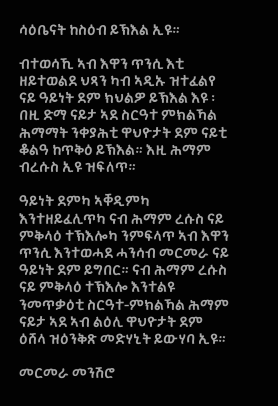ሳዕቤናት ከስዕብ ይኽእል ኢዩ።

ብተወሳኺ ኣብ እዋን ጥንሲ እቲ ዘይተወልደ ህጻን ካብ ኣዲኡ ዝተፈልየ ናይ ዓይነት ደም ክህልዎ ይኽእል እዩ ፡ በዚ ድማ ናይታ ኣደ ስርዓተ ምክልኻል ሕማማት ንቀያሕቲ ዋህዮታት ደም ናይቲ ቆልዓ ከጥቅዕ ይኽእል። እዚ ሕማም  ብረሱስ ኢዩ ዝፍለጥ።

ዓይነት ደምካ ኣቐዲምካ እንተዘይፈሊጥካ ናብ ሕማም ረሱስ ናይ ምቅላዕ ተኽእሎካ ንምፍላጥ ኣብ እዋን ጥንሲ እንተወሓደ ሓንሳብ መርመራ ናይ ዓይነት ደም ይግበር። ናብ ሕማም ረሱስ ናይ ምቅላዕ ተኽእሎ እንተልዩ ንመጥቃዕቲ ስርዓተ-ምክልኻል ሕማም ናይታ ኣደ ኣብ ልዕሊ ዋህዮታት ደም ዕሸላ ዝዕንቅጽ መድሃኒት ይውሃባ ኢዩ።

መርመራ መንሽሮ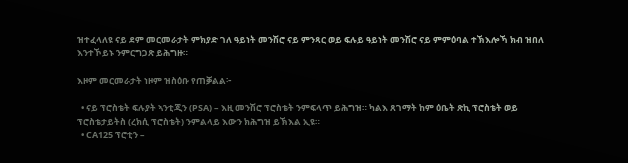ዝተፈላለዩ ናይ ደም መርመራታት ምክያድ ገለ ዓይነት መንሽሮ ናይ ምንጻር ወይ ፍሉይ ዓይነት መንሽሮ ናይ ምምዕባል ተኽእሎኻ ክብ ዝበለ እንተኾይኑ ንምርግጋጽ ይሕግዙ።

እዞም መርመራታት ነዞም ዝስዕቡ የጠቓልል፦

  • ናይ ፕሮስቴት ፍሉያት ኣንቲጂን (PSA) – እዚ መንሽሮ ፕሮስቴት ንምፍላጥ ይሕግዝ። ካልእ ጸገማት ከም ዕቤት ጽኪ ፕሮስቴት ወይ ፕሮስቴታይትስ (ረክሲ ፕሮስቴት) ንምልላይ እውን ክሕግዝ ይኽእል ኢዩ።
  • CA125 ፕሮቲን –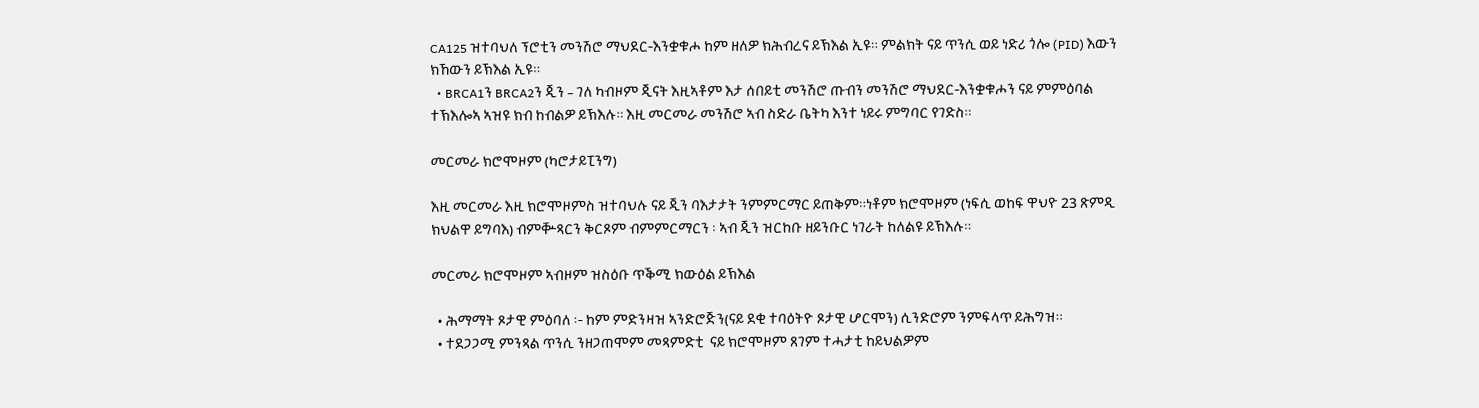CA125 ዝተባህለ ፕሮቲን መንሽሮ ማህደር-እንቋቁሖ ከም ዘለዎ ክሕብረና ይኽእል ኢዩ። ምልክት ናይ ጥንሲ ወይ ነድሪ ጎሎ (PID) እውን ክኸውን ይኽእል ኢዩ።
  • BRCA1ን BRCA2ን ጂን – ገለ ካብዞም ጂናት እዚኣቶም እታ ሰበይቲ መንሽሮ ጡብን መንሽሮ ማህደር-እንቋቁሖን ናይ ምምዕባል ተኽእሎኣ ኣዝዩ ክብ ከብልዎ ይኽእሉ። እዚ መርመራ መንሽሮ ኣብ ስድራ ቤትካ እንተ ነይሩ ምግባር የገድስ።

መርመራ ክሮሞዞም (ካሮታይፒንግ)

እዚ መርመራ እዚ ክሮሞዞምስ ዝተባህሉ ናይ ጂን ባእታታት ንምምርማር ይጠቅም።ነቶም ክሮሞዞም (ነፍሲ ወከፍ ዋህዮ 23 ጽምዲ ክህልዋ ይግባእ) ብምቝጻርን ቅርጾም ብምምርማርን ፡ ኣብ ጂን ዝርከቡ ዘይንቡር ነገራት ከለልዩ ይኽእሉ።

መርመራ ክሮሞዞም ኣብዞም ዝስዕቡ ጥቕሚ ክውዕል ይኽእል

  • ሕማማት ጾታዊ ምዕባለ ፡- ከም ምድንዛዝ ኣንድሮጅን(ናይ ደቂ ተባዕትዮ ጾታዊ ሆርሞን) ሲንድሮም ንምፍላጥ ይሕግዝ።
  • ተደጋጋሚ ምንጻል ጥንሲ ንዘጋጠሞም መጻምድቲ  ናይ ክሮሞዞም ጸገም ተሓታቲ ከይህልዎም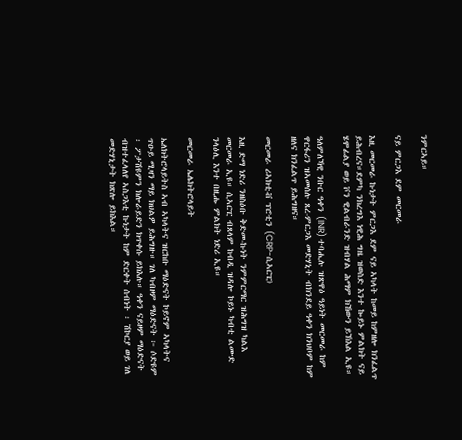ንምርኣይ።

ናይ ምርጋእ ደም መርመራ

እዚ መርመራ ኩነታት ምርጋእ ደም ናይ ኣካላት ከመይ ከምዘሎ ክንፈልጥ ይሕብረና።ደምካ ንክረግእ ነዊሕ ግዜ ዝወስድ እንተ ኰይኑ ምልክት ናይ ሄሞፊልያ ወይ ቮን ዊልብራንድ ዝብሃል ሕማም ክኸውን ይኽእል ኢዩ።

ዓለምለኻዊ ንቡር ዓቀን (INR) ተባሒሉ ዝጽዋዕ ዓይነት መርመራ ከም ዋርፋሪን ዝኣመሰሉ ጸረ-ምርጋእ መድሃኒት ብክንደይ ዓቀን ክንህቦም ከም ዘለና ክንፈልጥ ይሕግዘና።

መርመራ ሪኣክቲቭ ፕሮቲን (CRP-ሲኣርፒ)

እዚ ድማ ነድሪ ንዘስዕቡ ቅድመ-ኩነት ንምምርማር ዝሕግዝ ካልእ መርመራ ኢዩ። ሲኣርፒ ብጸላም ከብዲ ዝዳሎ ኮይኑ ካብቲ ልሙድ ንላዕሊ እንተ በዚሑ ምልክት ነድሪ ኢዩ።

መርመራ ኤሌክትሮላይት

ኤለክትሮላይትስ ኣብ ኣካላትና ዝርከቡ ማዕድናት ኮይኖም ኣካላትና ጥዑይ ሚዛን ማይ ክህልዎ ይሕግዙ። ገለ ካብዞም ማዕድናት ፦ ሶድዩም ፡ ፖታሽዩምን ክሎራይድን ክጥቀሱ ይክእሉ። ዓቀን ናይዞም ማዕድናት ብዝተፈላለየ ኣስጋእቲ ኩነታት ከም ድርቀት ሰብነት ፡ ሽኮርያ ወይ ገለ መድሃኒታት ክጽሎ ይክእል።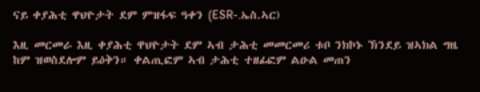ናይ ቀያሕቲ ዋህዮታት ደም ምዝፋፍ ዓቀን (ESR-.ኤስ.ኣር)

እዚ መርመራ እዚ ቀያሕቲ ዋህዮታት ደም ኣብ ታሕቲ መመርመሪ ቱቦ ንክኮኑ ኽንደይ ዝኣክል ግዜ ከም ዝወስደሎም ይዕቅን። ቀልጢፎም ኣብ ታሕቲ ተዘፊፎም ልዑል መጠን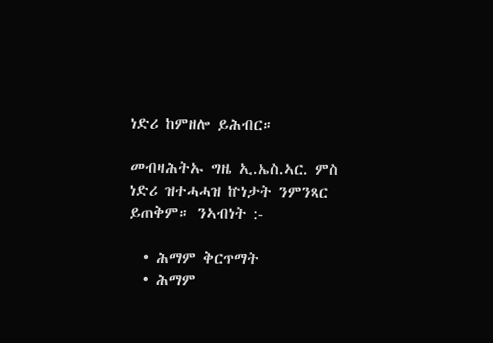ነድሪ ከምዘሎ ይሕብር።

መብዛሕትኡ ግዜ ኢ.ኤስ.ኣር. ምስ ነድሪ ዝተሓሓዝ ኵነታት ንምንጻር ይጠቅም። ንኣብነት :-

  • ሕማም ቅርጥማት
  • ሕማም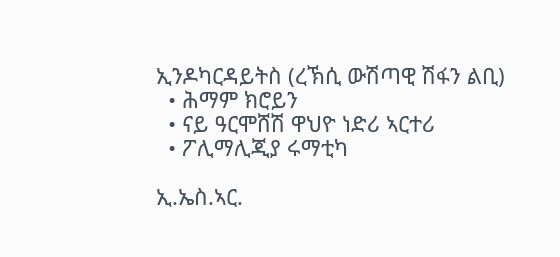ኢንዶካርዳይትስ (ረኽሲ ውሽጣዊ ሽፋን ልቢ)
  • ሕማም ክሮይን
  • ናይ ዓርሞሸሽ ዋህዮ ነድሪ ኣርተሪ
  • ፖሊማሊጂያ ሩማቲካ

ኢ.ኤስ.ኣር.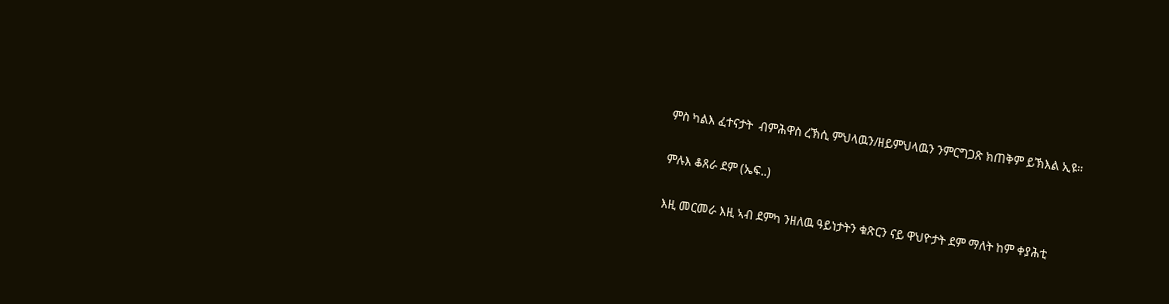ምስ ካልእ ፈተናታት  ብምሕዋስ ረኽሲ ምህላዉን/ዘይምህላዉን ንምርግጋጽ ክጠቅም ይኽእል ኢዩ።

ምሉእ ቆጸራ ደም (ኤፍ..)

እዚ መርመራ እዚ ኣብ ደምካ ንዘለዉ ዓይነታትን ቁጽርን ናይ ዋህዮታት ደም ማለት ከም ቀያሕቲ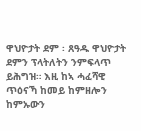ዋህዮታት ደም ፡ ጸዓዱ ዋህዮታት ደምን ፕላትለትን ንምፍላጥ ይሕግዝ። እዚ ከኣ ሓፈሻዊ ጥዕናኻ ከመይ ከምዘሎን ከምኡውን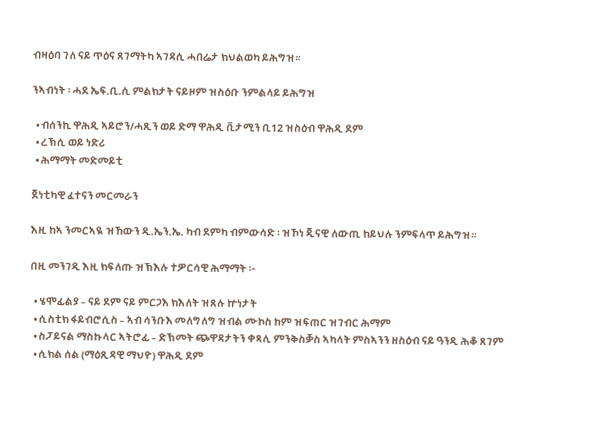ብዛዕባ ገለ ናይ ጥዕና ጸገማትካ ኣገዳሲ ሓበሬታ ክህልወካ ይሕግዝ።

ንኣብነት ፡ ሓደ ኤፍ.ቢ.ሲ ምልክታት ናይዞም ዝስዕቡ ንምልላይ ይሕግዝ

  • ብሰንኪ ዋሕዲ ኣይሮን/ሓጺን ወይ ድማ ዋሕዲ ቪታሚን ቢ12 ዝስዕብ ዋሕዲ ደም
  • ረኽሲ ወይ ነድሪ
  • ሕማማት መድመይቲ

ጀነቲካዊ ፈተናን መርመራን

እዚ ከኣ ንመርኣዪ ዝኸውን ዲ.ኤን.ኤ. ካብ ደምካ ብምውሳድ ፡ ዝኾነ ጂናዊ ለውጢ ከይህሉ ንምፍላጥ ይሕግዝ።

በዚ መንገዲ እዚ ክፍለጡ ዝኽእሉ ተዎርሳዊ ሕማማት ፡-

  • ሄሞፊልያ – ናይ ደም ናይ ምርጋእ ክእለት ዝጸሉ ኵነታት
  • ሲስቲክ ፋይብሮሲስ – ኣብ ሳንቡእ መለግለግ ዝብል ሙኮስ ከም ዝፍጠር ዝገብር ሕማም
  • ስፓይናል ማስኩላር ኣትሮፊ – ድኽመት ጭዋዳታትን ቀጻሊ ምንቅስቓስ ኣካላት ምስኣንን ዘስዕብ ናይ ዓንዲ ሕቆ ጸገም
  • ሲክል ሰል (ማዕጺዳዊ ማህዮ) ዋሕዲ ደም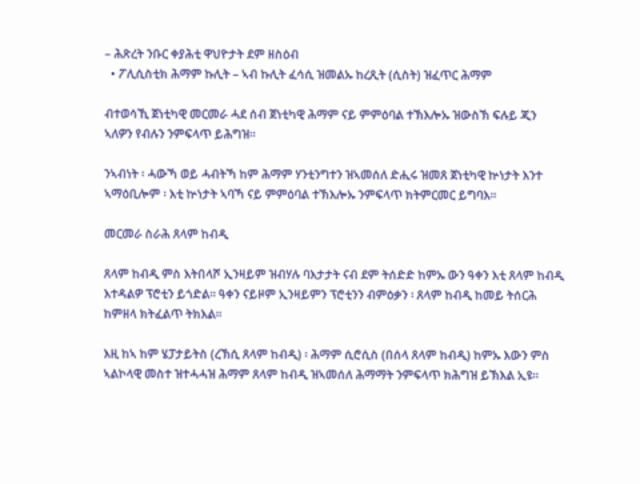– ሕጽረት ንቡር ቀያሕቲ ዋህዮታት ደም ዘስዕብ
  • ፖሊሲስቲክ ሕማም ኩሊት – ኣብ ኩሊት ፈሳሲ ዝመልኡ ከረጺት (ሲስት) ዝፈጥር ሕማም

ብተወሳኺ ጀነቲካዊ መርመራ ሓደ ሰብ ጀነቲካዊ ሕማም ናይ ምምዕባል ተኽእሎኡ ዝውስኽ ፍሉይ ጂን ኣለዎን የብሉን ንምፍላጥ ይሕግዝ።

ንኣብነት ፡ ሓውኻ ወይ ሓብትኻ ከም ሕማም ሃንቲንግተን ዝኣመሰለ ድሒሩ ዝመጸ ጀነቲካዊ ኵነታት እንተ ኣማዕቢሎም ፡ እቲ ኵነታት ኣባኻ ናይ ምምዕባል ተኽእሎኡ ንምፍላጥ ክትምርመር ይግባእ።

መርመራ ስራሕ ጸላም ከብዲ

ጸላም ከብዲ ምስ እትበላሾ ኢንዛይም ዝብሃሉ ባእታታት ናብ ደም ትሰድድ ከምኡ ውን ዓቀን እቲ ጸላም ከብዲ እተዳልዎ ፕሮቲን ይጎድል። ዓቀን ናይዞም ኢንዛይምን ፕሮቲንን ብምዕቃን ፡ ጸላም ከብዲ ከመይ ትሰርሕ ከምዘላ ክትፈልጥ ትክእል።

እዚ ከኣ ከም ሄፓታይትስ (ረኽሲ ጸላም ከብዲ) ፡ ሕማም ሲሮሲስ (በሰላ ጸላም ከብዲ) ከምኡ እውን ምስ ኣልኮላዊ መስተ ዝተሓሓዝ ሕማም ጸላም ከብዲ ዝኣመሰለ ሕማማት ንምፍላጥ ክሕግዝ ይኽእል ኢዩ።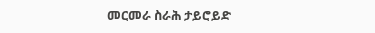መርመራ ስራሕ ታይሮይድ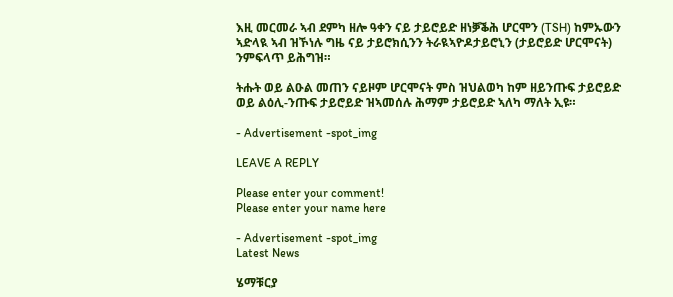እዚ መርመራ ኣብ ደምካ ዘሎ ዓቀን ናይ ታይሮይድ ዘነቓቕሕ ሆርሞን (TSH) ከምኡውን ኣድላዪ ኣብ ዝኾነሉ ግዜ ናይ ታይሮክሲንን ትራዪኣዮዶታይሮኒን (ታይሮይድ ሆርሞናት) ንምፍላጥ ይሕግዝ።

ትሑት ወይ ልዑል መጠን ናይዞም ሆርሞናት ምስ ዝህልወካ ከም ዘይንጡፍ ታይሮይድ ወይ ልዕሊ-ንጡፍ ታይሮይድ ዝኣመሰሉ ሕማም ታይሮይድ ኣለካ ማለት ኢዩ።

- Advertisement -spot_img

LEAVE A REPLY

Please enter your comment!
Please enter your name here

- Advertisement -spot_img
Latest News

ሄማቹርያ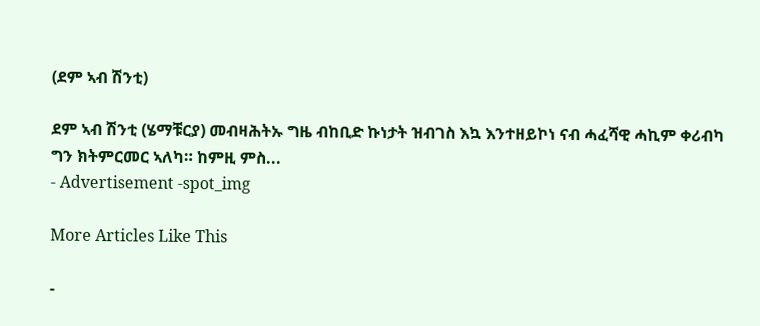(ደም ኣብ ሽንቲ)

ደም ኣብ ሽንቲ (ሄማቹርያ) መብዛሕትኡ ግዜ ብከቢድ ኩነታት ዝብገስ እኳ እንተዘይኮነ ናብ ሓፈሻዊ ሓኪም ቀሪብካ ግን ክትምርመር ኣለካ። ከምዚ ምስ...
- Advertisement -spot_img

More Articles Like This

-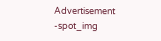Advertisement -spot_img